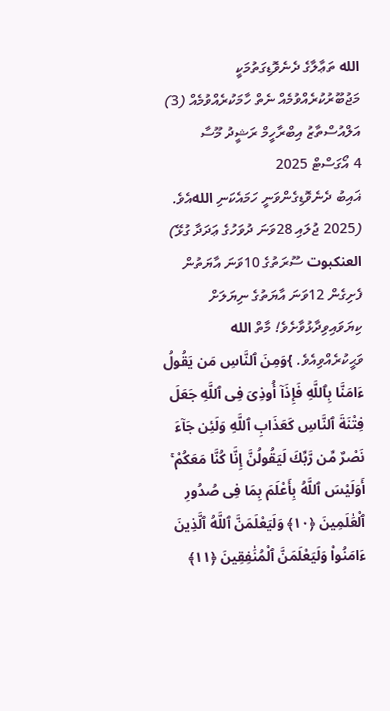الله ތަޢާލާގެ ދެނެވޮޑިގަތުމަކީ މަޖުބޫރުކުރެއްވުމެއް ނެތް ހާމަކުރެއްވުމެއް (3)
އަލްއުސްތާޒު އިބްރާހީމް ރަޝީދު މޫސާ
4 އޯގަސްޓް 2025
ޣައިބު ދެނެވޮޑިގެންވަނީ ހަމައެކަނި اللهއެވެ.
(2025 ޖުލައި 28ވަނަ ދުވަހުގެ ޢަދަދާ ގުޅޭ)
العنكبوت ސޫރަތުގެ 10ވަނަ އާޔަތުން ފެށިގެން 12ވަނަ އާޔަތުގެ ނިޔަލަށް ކިޔަވައިވިދާޅުވާށެވެ! މާތް الله ވަޙީކުރެއްވިއެވެ. }وَمِنَ ٱلنَّاسِ مَن يَقُولُ ءَامَنَّا بِٱللَّهِ فَإِذَآ أُوذِىَ فِى ٱللَّهِ جَعَلَ فِتْنَةَ ٱلنَّاسِ كَعَذَابِ ٱللَّهِ وَلَئِن جَآءَ نَصْرٌ مِّن رَّبِّكَ لَيَقُولُنَّ إِنَّا كُنَّا مَعَكُمْ ۚ أَوَلَيْسَ ٱللَّهُ بِأَعْلَمَ بِمَا فِى صُدُورِ ٱلْعَٰلَمِينَ ﴿١٠﴾ وَلَيَعْلَمَنَّ ٱللَّهُ ٱلَّذِينَ ءَامَنُوا۟ وَلَيَعْلَمَنَّ ٱلْمُنَٰفِقِينَ ﴿١١﴾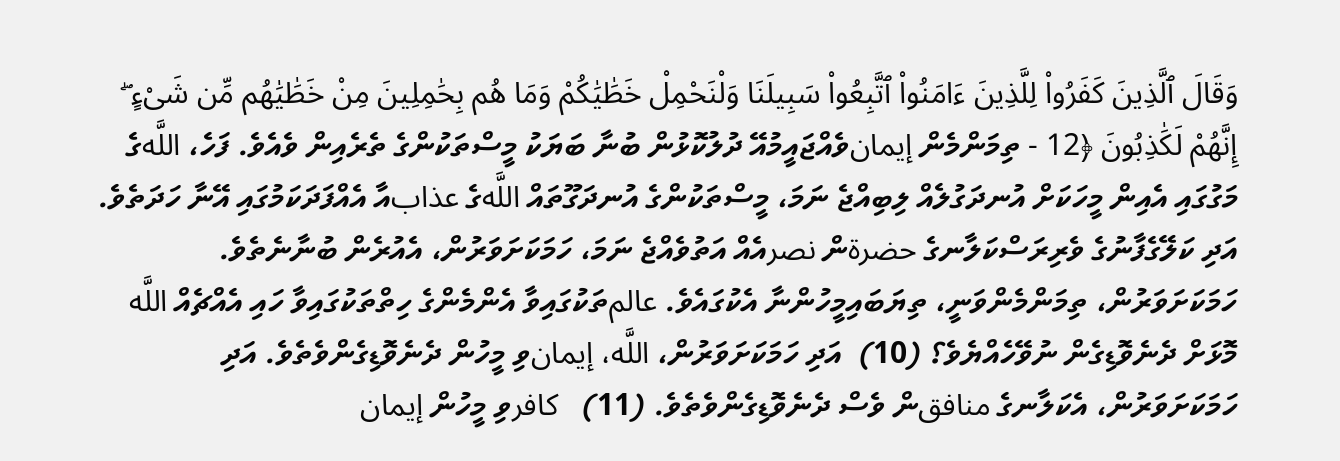وَقَالَ ٱلَّذِينَ كَفَرُوا۟ لِلَّذِينَ ءَامَنُوا۟ ٱتَّبِعُوا۟ سَبِيلَنَا وَلْنَحْمِلْ خَطَٰيَٰكُمْ وَمَا هُم بِحَٰمِلِينَ مِنْ خَطَٰيَٰهُم مِّن شَىْءٍ ۖ إِنَّهُمْ لَكَٰذِبُونَ ﴿12 - ތިމަންމެން إيمانވެއްޖައީމުއޭ ދުލުކޮޅުން ބުނާ ބަޔަކު މީސްތަކުންގެ ތެރެއިން ވެއެވެ. ފަހެ، اللَّهގެ މަގުގައި އެއިން މީހަކަށް އުނދަގުލެއް ލިބިއްޖެ ނަމަ، މީސްތަކުންގެ އުނދަގޫތައް اللَّهގެ عذابއާ އެއްފަދަކަމުގައި އޭނާ ހަދަތެވެ. އަދި ކަލޭގެފާނުގެ ވެރިރަސްކަލާނގެ حضرةން نصرއެއް އަތުވެއްޖެ ނަމަ، ހަމަކަށަވަރުން، އެއުރެން ބުނާނެތެވެ. ހަމަކަށަވަރުން، ތިމަންމެންވަނީ، ތިޔަބައިމީހުންނާ އެކުގައެވެ. عالمތަކުގައިވާ އެންމެންގެ ހިތްތަކުގައިވާ ހައި އެއްޗެއް اللَّه މޮޅަށް ދެނެވޮޑިގެން ނުވޭހެއްޔެވެ؟ (10)  އަދި ހަމަކަށަވަރުން، اللَّه، إيمانވި މީހުން ދެނެވޮޑިގެންވެތެވެ. އަދި ހަމަކަށަވަރުން، އެކަލާނގެ منافقން ވެސް ދެނެވޮޑިގެންވެތެވެ. (11)   كافرވި މީހުން إيمان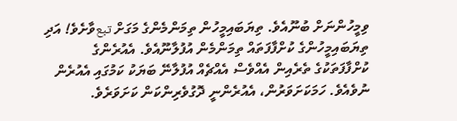ވިމީހުންނަށް ބުނޫއެވެ. ތިޔަބައިމީހުން ތިމަންމެންގެ މަގަށް تبعވާށެވެ! އަދި ތިޔަބައިމީހުންގެ ކުށްފާފަތައް ތިމަންމެން އުފުލާނޫއެވެ. އެއުރެންގެ ކުށްފާފަތަކުގެ ތެރެއިން އެއްވެސް އެއްޗެއް އުފުލާނޭ ބަޔަކު ކަމުގައި އެއުރެން ނުވެއެވެ. ހަމަކަށަވަރުން، އެއުރެންނީ ދޮގުވެރިންކަން ކަށަވަރެވެ.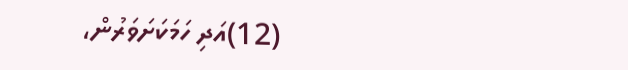(12)އަދި ހަމަކަށަވަރުން،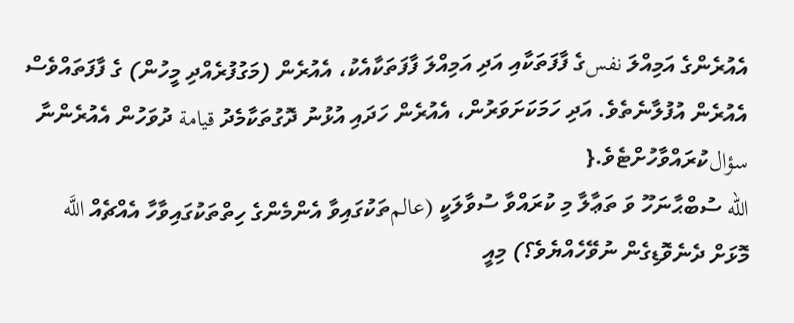އެއުރެންގެ އަމިއްލަ نفسގެ ފާފަތަކާއި އަދި އަމިއްލަ ފާފަތަކާއެކު، އެއުރެން (މަގުފުރެއްދި މީހުން) ގެ ފާފަތައްވެސް އެއުރެން އުފުލާނެތެވެ. އަދި ހަމަކަށަވަރުން، އެއުރެން ހަދައި އުޅުނު ދޮގުތަކާމެދު قيامة ދުވަހުން އެއުރެންނާ سؤالކުރައްވާހުށްޓެވެ.{
الله ސުބްޙާނަހޫ ވަ ތަޢާލާ މި ކުރައްވާ ސުވާލަކީ (عالمތަކުގައިވާ އެންމެންގެ ހިތްތަކުގައިވާހާ އެއްޗެއް اللَّه މޮޅަށް ދެނެވޮޑިގެން ނުވޭހެއްޔެވެ؟) މިއީ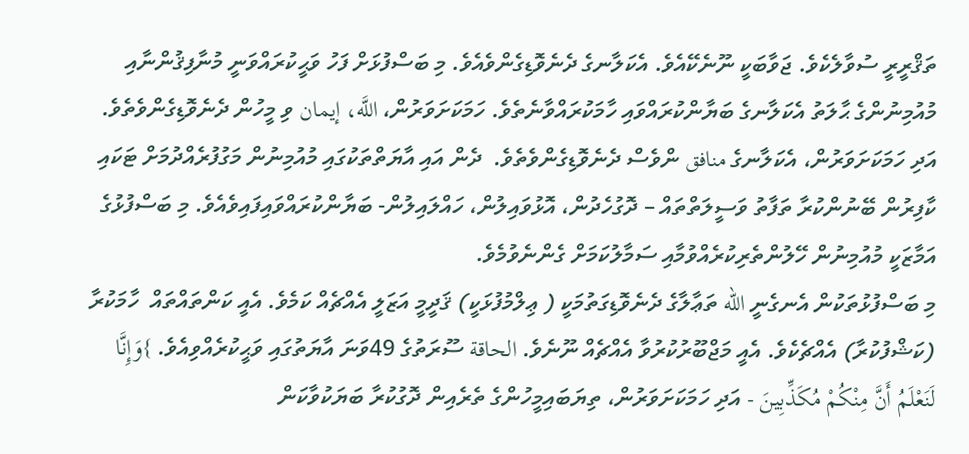ތަޤްރީރީ ސުވާލެކެވެ. ޖަވާބަކީ ނޫނެކޭއެވެ. އެކަލާނގެ ދެނެވޮޑިގެންވެއެވެ. މި ބަސްފުޅަށް ފަހު ވަޙީކުރައްވަނީ މުނާފިޤުންނާއި މުއުމިނުންގެ ޙާލަތު އެކަލާނގެ ބަޔާންކުރައްވައި ހާމަކުރައްވާނެތެވެ. ހަމަކަށަވަރުން، اللَّه، إيمان ވި މީހުން ދެނެވޮޑިގެންވެތެވެ. އަދި ހަމަކަށަވަރުން، އެކަލާނގެ منافق ންވެސް ދެނެވޮޑިގެންވެތެވެ.  ދެން އައި އާޔަތްތަކުގައި މުއުމިނުން މަގުފުރެއްދުމަށް ޓަކައި ކާފިރުން ބޭނުންކުރާ ތަފާތު ވަސީލަތްތައް – ދޮގުހެދުން، އޮޅުވައިލުން، ހައްލައިލުން- ބަޔާންކުރައްވައިފައިވެއެވެ. މި ބަސްފުޅުގެ އަމާޒަކީ މުއުމިނުން ހޭލުންތެރިކުރެއްވުމާއި ސަމާލުކަމަށް ގެންނެވުމެވެ.
މި ބަސްފުޅުތަކުން އެނގެނީ الله ތަޢާލާގެ ދެނެވޮޑިގަތުމަކީ ( ޢިލްމުފުޅަކީ) ޤަދީމީ އަޒަލީ އެއްޗެއް ކަމެވެ. އެއީ ކަންތައްތައް  ހާމަކުރާ (ކަޝްފުކުރާ) އެއްޗެކެވެ. އެއީ މަޖްބޫރުކުރުވާ އެއްޗެއް ނޫނެވެ. الحاقة ސޫރަތުގެ 49ވަނަ އާޔަތުގައި ވަޙީކުރެއްވިއެވެ. }وَإِنَّا لَنَعْلَمُ أَنَّ مِنْكُمْ مُكَذِّبِينَ - އަދި ހަމަކަށަވަރުން، ތިޔަބައިމީހުންގެ ތެރެއިން ދޮގުކުރާ ބަޔަކުވާކަން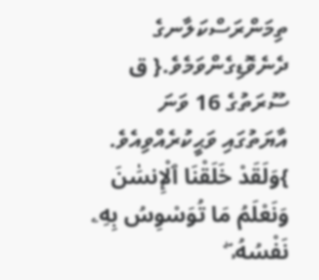ތިމަންރަސްކަލާނގެ ދެނެވޮޑިގެންވަމެވެ.{ ق ސޫރަތުގެ 16 ވަނަ އާޔަތުގައި ވަޙީކުރެއްވިއެވެ. }وَلَقَدْ خَلَقْنَا ٱلْإِنسَٰنَ وَنَعْلَمُ مَا تُوَسْوِسُ بِهِۦ نَفْسُهُۥ ۖ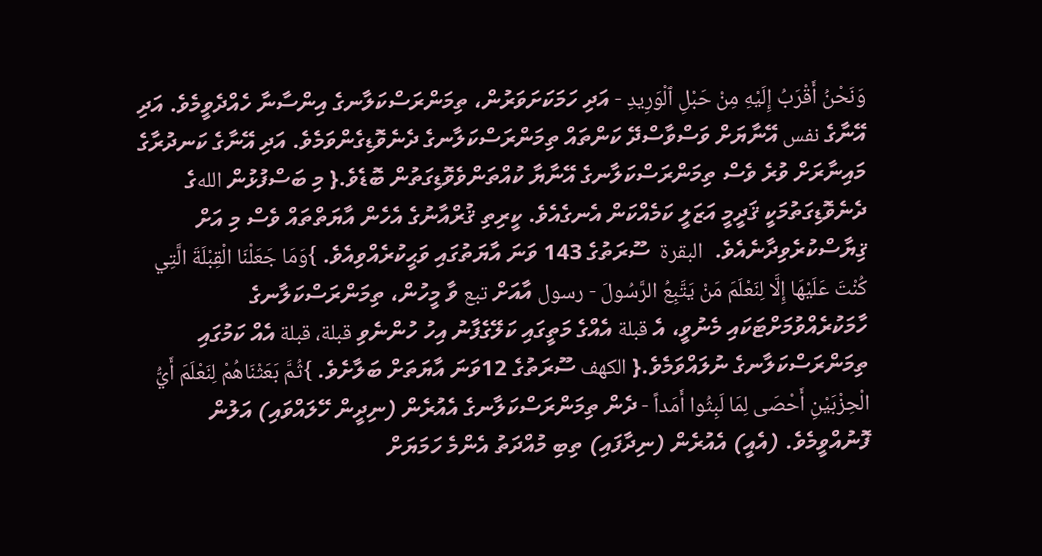وَنَحْنُ أَقْرَبُ إِلَيْهِ مِنْ حَبْلِ ٱلْوَرِيدِ - އަދި ހަމަކަށަވަރުން، ތިމަންރަސްކަލާނގެ އިންސާނާ ހެއްދެވީމެވެ. އަދި އޭނާގެ نفس އޭނާޔަށް ވަސްވާސްދޭ ކަންތައް ތިމަންރަސްކަލާނގެ ދެނެވޮޑިގެންވަމެވެ. އަދި އޭނާގެ ކަނދުރާގެ މައިނާރަށް ވުރެ ވެސް ތިމަންރަސްކަލާނގެ އޭނާޔާ ކުއްތަންވެވޮޑިގަތުން ބޮޑެވެ.{ މި ބަސްފުޅުން اللهގެ ދެނެވޮޑިގަތުމަކީ ޤަދީމީ އަޒަލީ ކަމެއްކަން އެނގެއެވެ. ކީރިތި ޤުރްއާނުގެ އެހެން އާޔަތްތައް ވެސް މި އަށް ޤިޔާސްކުރެވިދާނެއެވެ.  البقرة  ސޫރަތުގެ 143 ވަނަ އާޔަތުގައި ވަޙީކުރެއްވިއެވެ. }وَمَا جَعَلْنَا الْقِبْلَةَ الَّتِي كُنْتَ عَلَيْهَا إِلَّا لِنَعْلَمَ مَنْ يَتَّبِعُ الرَّسُولَ - رسول އާއަށް تبع ވާ މީހުން، ތިމަންރަސްކަލާނގެ ހާމަކުރެއްވުމަށްޓަކައި މެނުވީ، އެ قبلة އެއްގެ މަތީގައި ކަލޭގެފާނު އިހު ހުންނެވި قبلة، قبلة އެއް ކަމުގައި ތިމަންރަސްކަލާނގެ ނުލައްވަމެވެ.{ الكهف ސޫރަތުގެ 12ވަނަ އާޔަތަށް ބަލާށެވެ. }ثُمَّ بَعَثْنَاهُمْ لِنَعْلَمَ أَيُّ الْحِزْبَيْنِ أَحْصَى لِمَا لَبِثُوا أَمَداً - ދެން ތިމަންރަސްކަލާނގެ އެއުރެން (ނިދީން ހޭލައްވައި) އަލުން ފޮނުއްވީމެވެ. (އެއީ) އެއުރެން (ނިދާފައި) ތިބި މުއްދަތު އެންމެ ހަމަޔަށް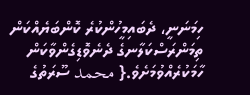ހިމަނަނީ، ދެބައިމީހުންކުރެ ކޮންބަޔެއްކަން ތިމަންރަސްކަލާނގެ ދެނެވޮޑިގެންވާކަން ހާމަކުރެއްވުމަށެވެ.{ محمد ސޫރަތުގެ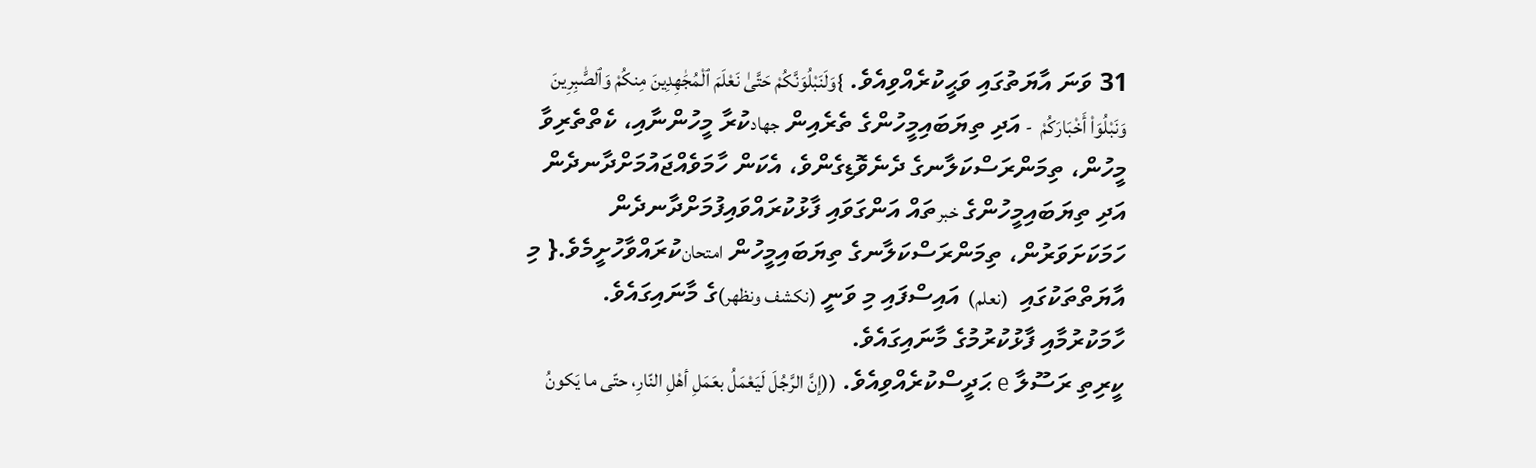31 ވަނަ އާޔަތުގައި ވަޙީކުރެއްވިއެވެ. }وَلَنَبْلُوَنَّكُمْ حَتَّىٰ نَعْلَمَ ٱلْمُجَٰهِدِينَ مِنكُمْ وَٱلصَّٰبِرِينَ وَنَبْلُوَا۟ أَخْبَارَكُمْ  - އަދި ތިޔަބައިމީހުންގެ ތެރެއިން جهادކުރާ މީހުންނާއި، ކެތްތެރިވާ މީހުން، ތިމަންރަސްކަލާނގެ ދެނެވޮޑިގެންވެ، އެކަން ހާމަވެއްޖައުމަށްދާނދެން އަދި ތިޔަބައިމީހުންގެ خبرތައް އަންގަވައި ފާޅުކުރައްވައިފުމަށްދާނދެން ހަމަކަށަވަރުން، ތިމަންރަސްކަލާނގެ ތިޔަބައިމީހުން امتحانކުރައްވާހުށީމެވެ.{ މި އާޔަތްތަކުގައި  (نعلم)  އައިސްފައި މި ވަނީ (نكشف ونظهر)ގެ މާނައިގައެވެ. ހާމަކުރުމާއި ފާޅުކުރުމުގެ މާނައިގައެވެ.
ކީރިތި ރަސޫލާ e ޙަދީސްކުރެއްވިއެވެ. ((إنَّ الرَّجُلَ لَيَعْمَلُ بعَمَلِ أهْلِ النّارِ، حتّى ما يَكونُ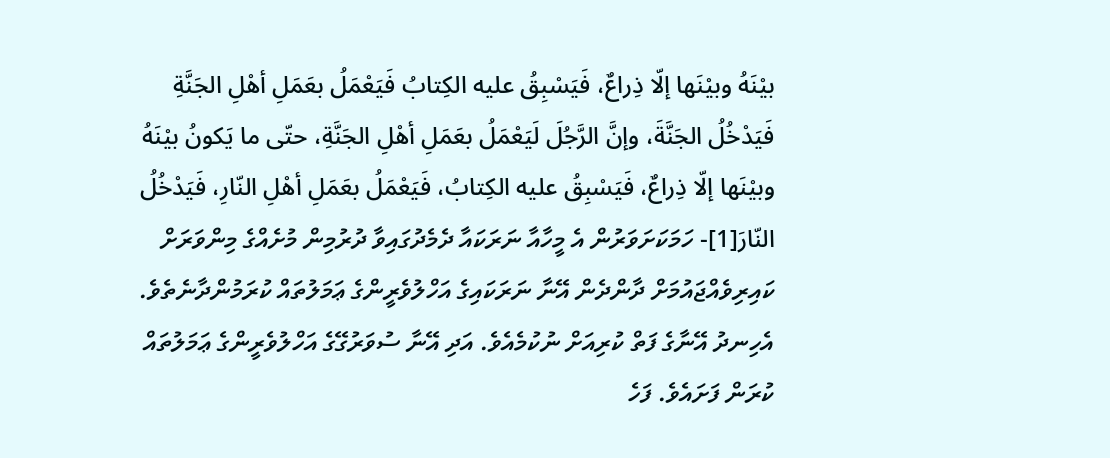بيْنَهُ وبيْنَها إلّا ذِراعٌ، فَيَسْبِقُ عليه الكِتابُ فَيَعْمَلُ بعَمَلِ أهْلِ الجَنَّةِ فَيَدْخُلُ الجَنَّةَ، وإنَّ الرَّجُلَ لَيَعْمَلُ بعَمَلِ أهْلِ الجَنَّةِ، حتّى ما يَكونُ بيْنَهُ وبيْنَها إلّا ذِراعٌ، فَيَسْبِقُ عليه الكِتابُ، فَيَعْمَلُ بعَمَلِ أهْلِ النّارِ، فَيَدْخُلُ النّارَ[1]- ހަމަކަށަވަރުން އެ މީހާއާ ނަރަކައާ ދެމެދުގައިވާ ދުރުމިން މުށެއްގެ މިންވަރަށް ކައިރިވެއްޖައުމަށް ދާންދެން އޭނާ ނަރަކައިގެ އަހްލުވެރީންގެ ޢަމަލުތައް ކުރަމުންދާނެތެވެ. އެހިނދު އޭނާގެ ފަތް ކުރިއަށް ނުކުމެއެވެ. އަދި އޭނާ ސުވަރުގޭގެ އަހްލުވެރީންގެ ޢަމަލުތައް ކުރަން ފަށައެވެ. ފަހެ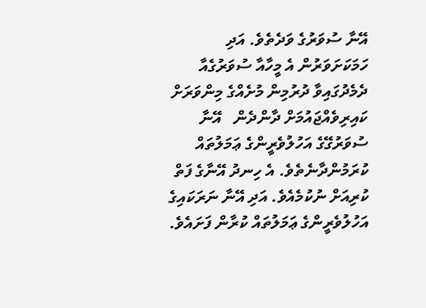އޭނާ ސުވަރުގެ ވަދެތެވެ. އަދި  ހަމަކަށަވަރުން އެ މީހާއާ ސުވަރުގެއާ ދެމެދުގައިވާ ދުރުމިން މުށެއްގެ މިންވަރަށް ކައިރިވެއްޖައުމަށް ދާންދެން   އޭނާ ސުވަރުގޭގެ އަހުލުވެރީންގެ ޢަމަލުތައް ކުރަމުންދާނެތެވެ. އެ ހިނދު އޭނާގެ ފަތް ކުރިއަށް ނުކުމެއެވެ. އަދި އޭނާ ނަރަކައިގެ އަހުލުވެރީންގެ ޢަމަލުތައް ކުރާން ފަށައެވެ.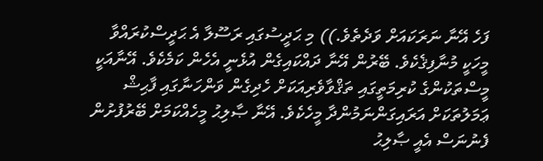ފަހެ އޭނާ ނަރަކައަށް ވަދެތެވެ.)) މި ޙަދީސުގައި ރަސޫލާ އެ ޙަދީސްކުރައްވާ މީހަކީ މުނާފިޤެކެވެ. ބޭރުން އޭނާ ދައްކައިގެން އުޅެނީ އެހެން ކަމެކެވެ. އޭނާއަކީ މީސްތަކުންގެ ކުރިމަތީގައި ތަޤްވާވެރިއަކަށް ހެދިގެން ވަންހަނާގައި ފާޙިޝް ޢަމަލުތަކަށް އަރައިގަންނަމުންދާ މީހެކެވެ. އޭނާ ޞާލިޙު މީހެއްކަމަށް ބޭރުފުށުން ފެނުނަސް އެއީ ޞާލިޙު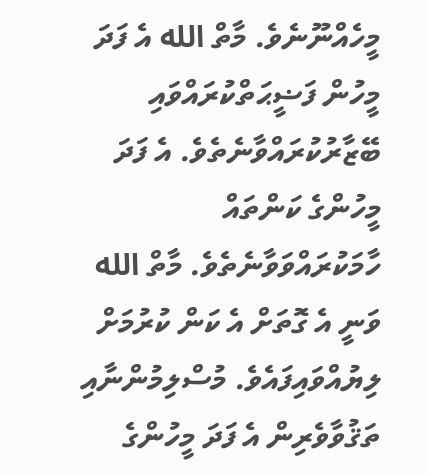މީހެއްނޫނެވެ. މާތް الله އެ ފަދަ މީހުން ފަޟީޙަތްކުރައްވައި ބޭޒާރުކުރައްވާނެތެވެ. އެ ފަދަ މީހުންގެ ކަންތައް ހާމަކުރައްވަވާނެތެވެ. މާތް الله ވަނީ އެ ގޮތަށް އެ ކަން ކުރުމަށް ލިޔުއްވައިފައެވެ. މުސްލިމުންނާއި ތަޤުވާވެރިން އެ ފަދަ މީހުންގެ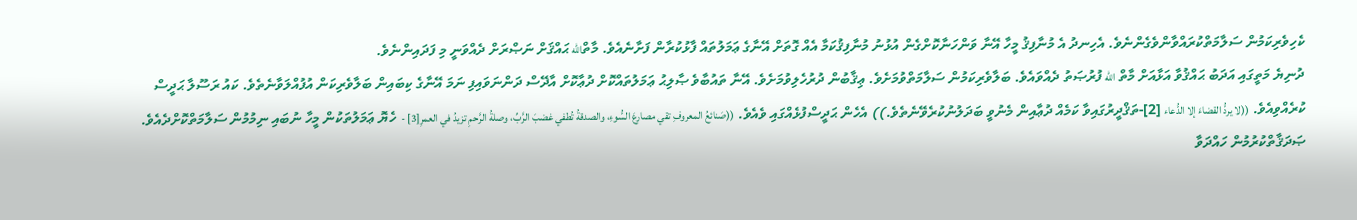ކެހިވެރިކަމުން ސަލާމަތްކުރައްވާންވެގެންނެވެ. އެހިނދު އެ މުނާފިޤު މީހާ އޭނާ ވަންހަނާކޮށްގެން އުޅުނު މުނާފިޤުކަމާ އެއް ގޮތަށް އޭނާގެ ޢަމަލުތައް ފާޅުކުރާން ފަށާނެއެވެ. މާތްالله ޙައްޤަށް ނަޞްރަށް ދެއްވަނީ މި ފަދައިންނެވެ.
ދުނިޔެ މަތީގައި އަދަބު ޙައްޤުވާ އަޅާއަށް މާތް الله ފުރުޞަތު ދެއްވައެވެ. ބަލާވެރިކަމުން ސަލާމަތްވުމަށެވެ. ޢިޤާބުން ދުރުހެލިވުމަށެވެ. އޭނާ ތައުބާވެ ޞާލިޙު ޢަމަލުތައްކޮށް ދުޢާކޮށް އާދޭސް ދަންނަވައިފި ނަމަ އޭނާގެ ކިބައިން ބަލާވެރިކަން އުފުއްލަވާނެތެވެ. ކައު ރަސޫލާ ޙަދީސް ކުރެއްވިއެވެ. ((لا يردُّ القضاءَ إلا الدُّعاء [2]-ތަޤްދީރުގައިވާ ކަމެއް ދުޢާއިން މެނުވީ ބަދަލުނުކުރެވޭނެތެވެ.)) އެހެން ޙަދީސްފުޅެއްގައި ވެއެވެ. ((صَنائعُ المعروفِ تقي مصارعَ السُّوءِ، والصدقةُ تُطفي غضبَ الرَّبِّ، وصلةُ الرَّحمِ تزيدُ في العمرِ[3] -  ހެޔޮ ޢަމަލުތަކުން މީހާ ނުބައި ނިމުމުން ސަލާމަތްކޮށްދެއެވެ. ޞަދަޤާތްކުރުމުން ހައްދަވާ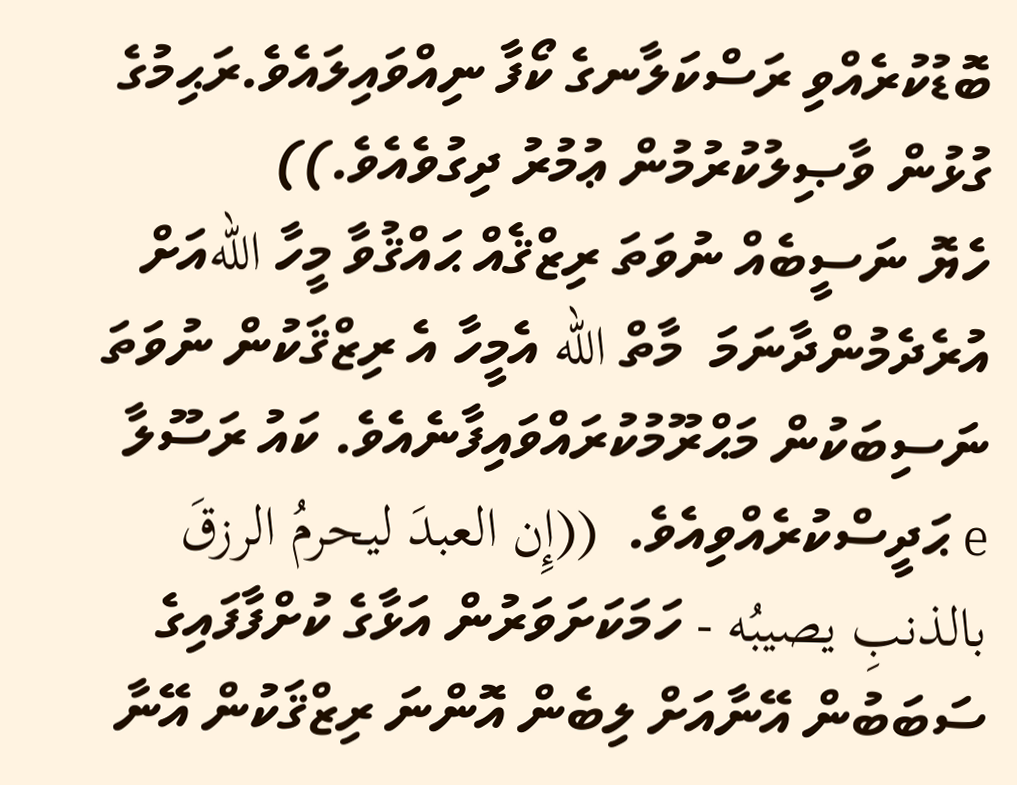ބޮޑުކުރެއްވި ރަސްކަލާނގެ ކޯފާ ނިއްވައިލައެވެ.ރަޙިމުގެ ގުޅުން ވާޞިލުކުރުމުން ޢުމުރު ދިގުވެއެވެ.))
ހެޔޮ ނަސީބެއް ނުވަތަ ރިޒްޤެއް ޙައްޤުވާ މީހާ اللهއަށް އުރެދެމުންދާނަމަ  މާތް الله އެމީހާ އެ ރިޒްޤަކުން ނުވަތަ ނަސިބަކުން މަޙްރޫމުކުރައްވައިފާނެއެވެ. ކައު ރަސޫލާ e ޙަދީސްކުރެއްވިއެވެ.  ((إِن العبدَ ليحرمُ الرزقَ بالذنبِ يصيبُه - ހަމަކަށަވަރުން އަޅާގެ ކުށްފާފައިގެ ސަބަބުން އޭނާއަށް ލިބެން އޮންނަ ރިޒްޤަކުން އޭނާ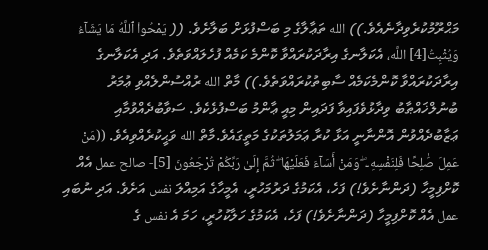މަޙްރޫމުކުރެވިދާނެއެވެ.)) الله ތަޢާލާގެ މި ބަސްފުޅަށް ބަލާށެވެ. (( يَمْحُوا۟ ٱللَّهُ مَا يَشَآءُ وَيُثْبِتُ[4] اللَّه، އެކަލާނގެ އިރާދަކުރައްވާ ކޮންމެ ކަމެއް ފުހެލައްވަތެވެ. އަދި އެކަލާނގެ އިރާދަކުރައްވާ ކޮންމެކަމެއް ސާބިތުކުރައްވަތެވެ.)) މާތް الله ރުއްސުންލެއްވި ޢުމަރު ބުނުލްޚައްޠާބު ވިދާޅުވެފައިވާ ފަދައިން މިއީ ޢާންމު ބަސްފުޅެކެވެ. ސަވާބުދެއްވުމާއި ޢަޒާބުދެއްވުން އޮންނާނީ އަޅާ ކުރާ ޢަމަލުތަކުގެ މަތީގައެވެ.މާތް الله ވަޙީކުރެއްވިއެވެ. ((مَنْ عَمِلَ صَٰلِحًا فَلِنَفْسِهِۦ ۖ وَمَنْ أَسَآءَ فَعَلَيْهَا ۖ ثُمَّ إِلَىٰ رَبِّكُمْ تُرْجَعُونَ [5]- صالح عمل އެއް ކޮށްފިމީހާ (ދަންނާށެވެ!) ފަހެ، އެކަމުގެ ދަރުމަހުރީ، އެމީހާގެ އަމިއްލަ نفس އަށެވެ. އަދި ނުބައި عمل އެއް ކޮށްފިމީހާ (ދަންނާށެވެ!) ފަހެ، އެކަމުގެ ހަލާކުހުރީ، ހަމަ އެ نفس ގެ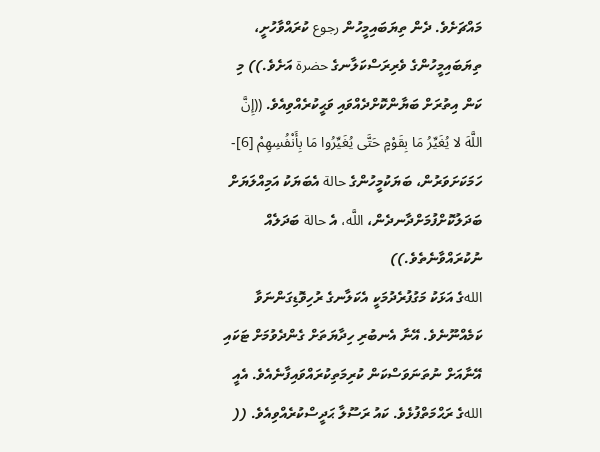މައްޗަށެވެ. ދެން ތިޔަބައިމީހުން رجوع ކުރައްވާހުށީ، ތިޔަބައިމީހުންގެ ވެރިރަސްކަލާނގެ حضرة އަށެވެ.)) މި ކަން އިތުރަށް ބަޔާންކޮށްދެއްވައި ވަޙީކުރެއްވިއެވެ. ((إِنَّ اللَّهَ لا يُغَيِّرُ مَا بِقَوْمٍ حَتَّى يُغَيِّرُوا مَا بِأَنْفُسِهِمْ [6]- ހަމަކަށަވަރުން، ބަޔަކުމީހުންގެ حالة އެބަޔަކު އަމިއްލަޔަށް ބަދަލުކޮށްފުމަށްދާނދެން، اللَّه، އެ حالة ބަދަލެއް ނުކުރައްވާނެތެވެ.))
اللهގެ އަޅަކު މަގުފުރެދުމަކީ އެކަލާނގެ ރުހިވޮޑިގަންނަވާ ކަމެއްނޫނެވެ. އޭނާ އެނބުރި ހިދާޔަތަށް ގެންދެވުމަށް ޓަކައި އޭނާއަށް ނުތަނަވަސްކަން ކުރިމަތިކުރައްވައިފާނެއެވެ. އެއީ اللهގެ ރަޙްމަތްފުޅެވެ. ކައު ރަސޫލާ ޙަދީސްކުރެއްވިއެވެ. ((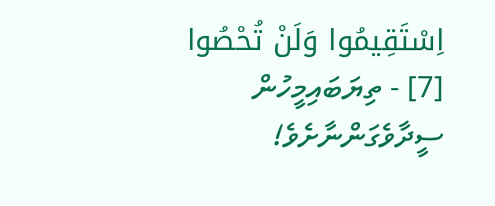اِسْتَقِيمُوا وَلَنْ تُحْصُوا [7] - ތިޔަބައިމީހުން ސީދާވެގަންނާށެވެ!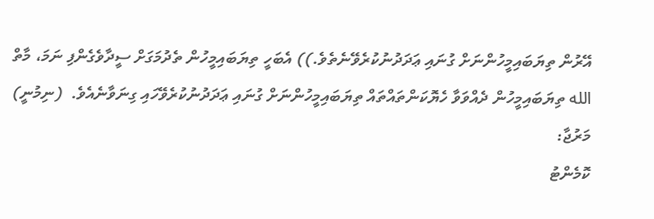އޭރުން ތިޔަބައިމީހުންނަށް ގުނައި ޢަދަދުނުކުރެވޭނެތެވެ.)) އެބަހީ ތިޔަބައިމީހުން ތެދުމަގަށް ސީދާވެގެންފި ނަމަ، މާތް الله ތިޔަބައިމީހުން ދެއްވަވާ ހެޔޮކަންތައްތައް ތިޔަބައިމީހުންނަށް ގުނައި ޢަދަދުނުކުރެވޭހައި ގިނަވާނެއެވެ.  (ނިމުނީ)
މަރުޖާ:
ކޮމެންޓު